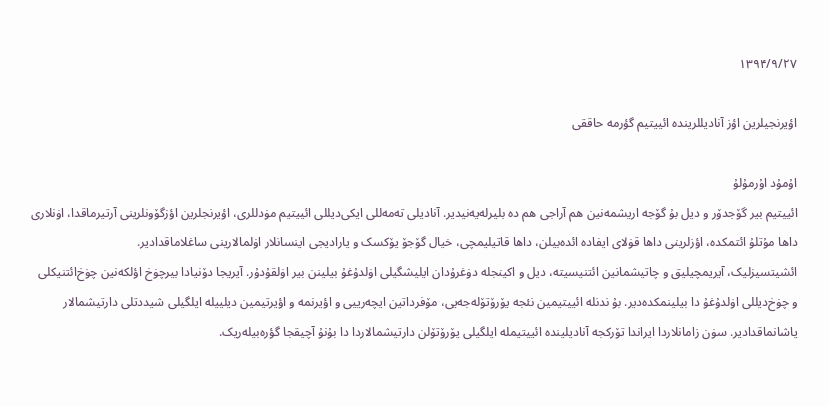۱۳۹۴/۹/۲۷

اؤیرنجیلرین اؤز آنادیللرینده ائییتیم گؤرمه حاققی

اۇمۇد اۇرمۇلۇ
ائییتیم بیر گۆجدۆر و دیل بۇ گۆجه اریشمه‌نین هم آراجی هم ده بلیرله‌یه‌نیدیر. آنادیلی ته‌مه‌للی ایکی‌دیللی ائییتیم مۏدللری، اؤیرنجلرین اؤزگۆونلرینی آرتیرماقدا، اۏنلاری داها مۇتلۇ ائتمکده، اؤزلرینی داها قۏلای ایفاده ائد‌ه‌بیلن، داها قاتیلیمچی، خیال گۆجۆ یۆکسک و یارادیجی اینسانلار اۏلمالارینی ساغلاماقدادیر.
ائشیتسیزلیک، آیریمچیلیق و چاتیشمانین ائتنیسیته، دیل و اکینجله دۏغرۇدان ایلیشگیلی اۏلدۇغۇ بیلینن بیر اۏلقۇدۇر. آیریجا دۆنیادا بیرچۏخ اؤلکه‌نین چۏخ‌ائتنیکلی و چۏخ‌دیللی اۏلدۇغۇ دا بیلینمکده‌دیر. بۇ ندنله ائییتیمین نئجه یۆرۆتۆله‌جه‌یی، مۆفرداتین ایچه‌رییی و اؤیرنمه و اؤیرتیمین دیلییله ایلگیلی شیددتلی دارتیشمالار یاشانماقدادیر. سۏن زامانلاردا ایراندا تۆرکجه آنادیلینده ائییتیمله ایلگیلی یۆرۆتۆلن دارتیشمالاردا دا بۇنۇ آچیقجا گؤره‌بیله‌ریک.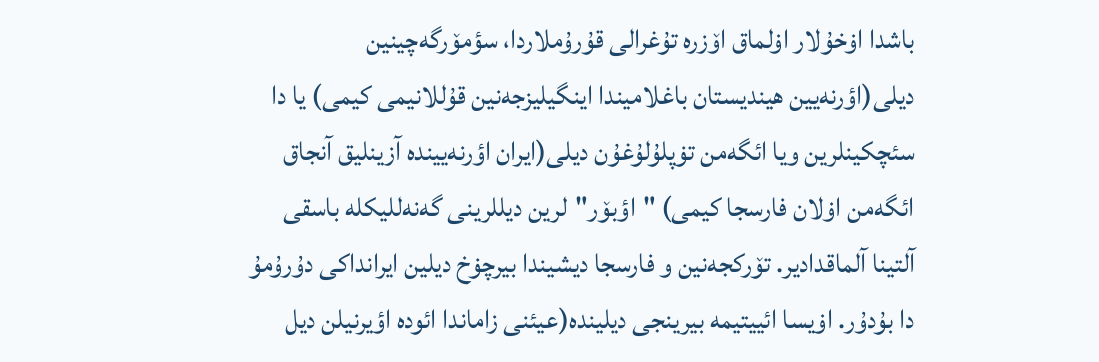باشدا اۏخۇلار اۏلماق اۆزره تۇغرالی قۇرۇملاردا، سؤمۆرگه‌چینین دیلی(اؤرنه‌یین هیندیستان باغلامیندا اینگیلیزجه‌نین قۇللانیمی کیمی) یا دا سئچکینلرین ویا ائگه‌من تۏپلۇلۇغۇن دیلی(ایران اؤرنه‌یینده آزینلیق آنجاق ائگه‌من اۏلان فارسجا کیمی) "اؤبۆر"لرین دیللرینی گه‌نه‌للیکله باسقی آلتینا آلماقدادیر. تۆرکجه‌نین و فارسجا دیشیندا بیرچۏخ دیلین ایرانداکی دۇرۇمۇ دا بۇدۇر. اۏیسا ائییتیمه بیرینجی دیلینده(عیئنی زاماندا ائوده اؤیرنیلن دیل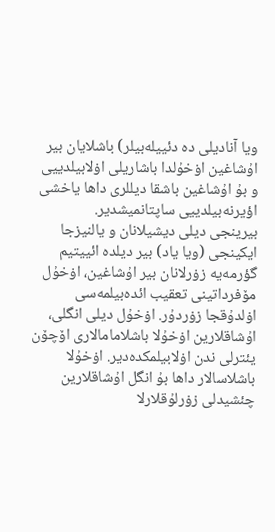ویا آنادیلی ده دئییله‌بیلر) باشلایان بیر اۇشاغین اۏخۇلدا باشاریلی اۏلابیلدییی و بۇ اۇشاغین باشقا دیللری داها یاخشی اؤیرنه‌بیلدییی ساپتانمیشدیر.
بیرینجی دیلی دیشیلانان و یالنیزجا ایکینجی (ویا یاد) بیر دیلده ائییتیم گؤرمه‌یه زۏرلانان بیر اۇشاغین، اۏخۇل مۆفرداتینی تعقیب ائده‌بیلمه‌سی اۏلدۇقجا زۏردۇر. اۏخۇل دیلی انگلی، اۇشاقلارین اۏخۇلا باشلامامالاری اۆچۆن یئترلی ندن اۏلابیلمکده‌دیر. اۏخۇلا باشلاسالار داها بۇ انگل اۇشاقلارین چئشیدلی زۏرلۇقلارلا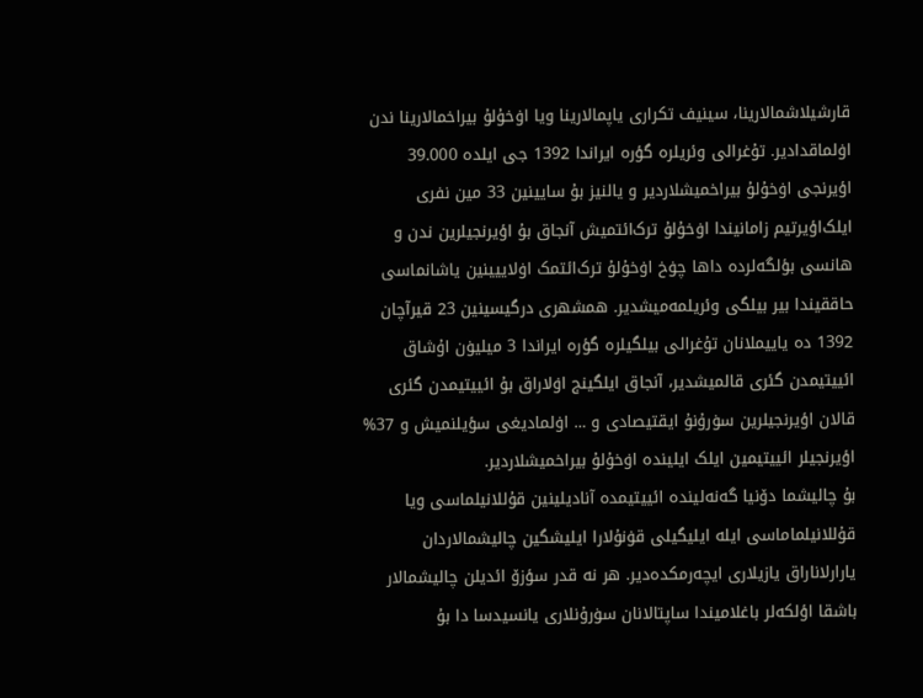قارشیلاشمالارینا، سینیف تکراری یاپمالارینا ویا اۏخۇلۇ بیراخمالارینا ندن اۏلماقدادیر. تۇغرالی وئریلره گؤره ایراندا 1392 جی ایلده 39.000 اؤیرنجی اۏخۇلۇ بیراخمیشلاردیر و یالنیز بۇ سایینین 33 مین نفری ایلک‌اؤیرتیم زامانیندا اۏخۇلۇ ترک‌ائتمیش آنجاق بۇ اؤیرنجیلرین ندن و هانسی بؤلگه‌لرده داها چۏخ اۏخۇلۇ ترک‌ائتمک اۏلاییینین یاشانماسی حاققیندا بیر بیلگی وئریلمه‌میشدیر. همشهری درگیسینین 23 قیرآچان 1392 ده یاییملانان تۇغرالی بیلگیلره گؤره ایراندا 3 میلیۏن اۇشاق ائییتیمدن گئری قالمیشدیر، آنجاق ایلگینج اۏلاراق بۇ ائییتیمدن گئری قالان اؤیرنجیلرین سۏرۇنۇ ایقتیصادی و ... اۏلمادیغی سؤیلنمیش و 37% اؤیرنجیلر ائییتیمین ایلک ایلینده اۏخۇلۇ بیراخمیشلاردیر.
بۇ چالیشما دۆنیا گه‌نه‌لینده ائییتیمده آنادیلینین قۇللانیلماسی ویا قۇللانیلماماسی ایله ایلیگیلی قۏنۇلارا ایلیشگین چالیشمالاردان یارارلاناراق یازیلاری ایچه‌رمکده‌دیر. هر نه قدر سؤزۆ ائدیلن چالیشمالار باشقا اؤلکه‌لر باغلامیندا ساپتالانان سۏرۇنلاری یانسیدسا دا بۇ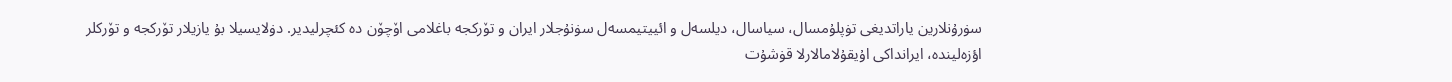سۏرۇنلارین یاراتدیغی تۏپلۇمسال، سیاسال، دیلسه‌ل و ائییتیمسه‌ل سۏنۇجلار ایران و تۆرکجه باغلامی اۆچۆن ده کئچرلیدیر. دۏلایسیلا بۇ یازیلار تۆرکجه و تۆرکلر اؤزه‌لینده، ایرانداکی اۇیقۇلامالارلا قۏشۇت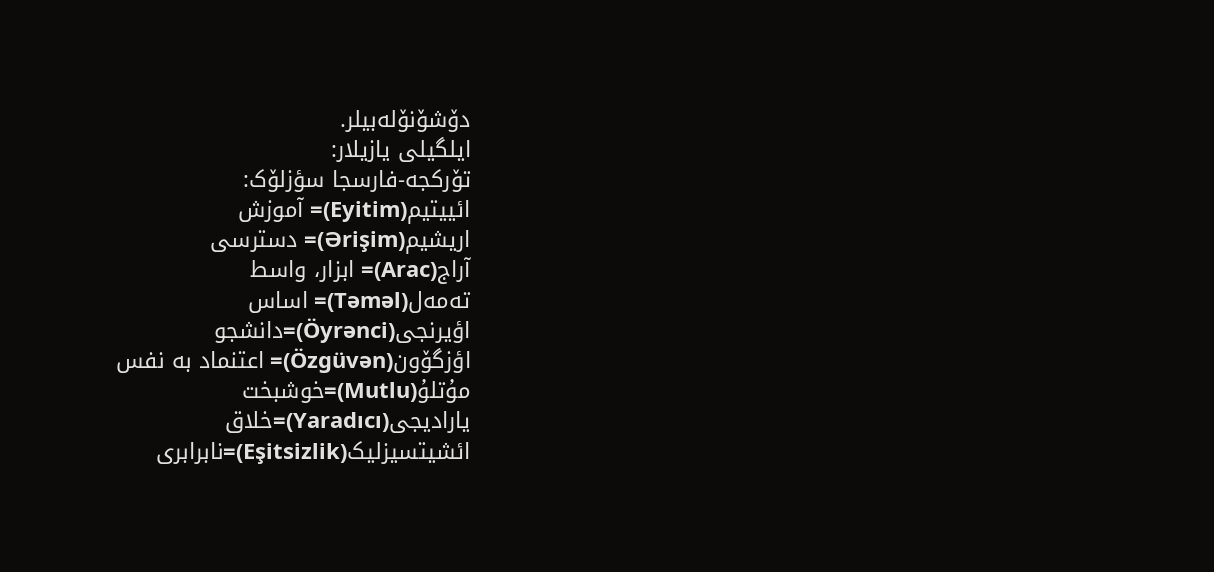دۆشۆنۆله‌بیلر.
ایلگیلی یازیلار:
تۆرکجه-فارسجا سؤزلۆک:
ائییتیم(Eyitim)= آموزش
اریشیم(Ərişim)= دسترسی
آراج(Arac)= ابزار، واسط
ته‌مه‌ل(Təməl)= اساس
اؤیرنجی(Öyrənci)=دانشجو
اؤزگۆون(Özgüvən)= اعتنماد به نفس
مۇتلۇ(Mutlu)=خوشبخت
یارادیجی(Yaradıcı)=خلاق
ائشیتسیزلیک(Eşitsizlik)=نابرابری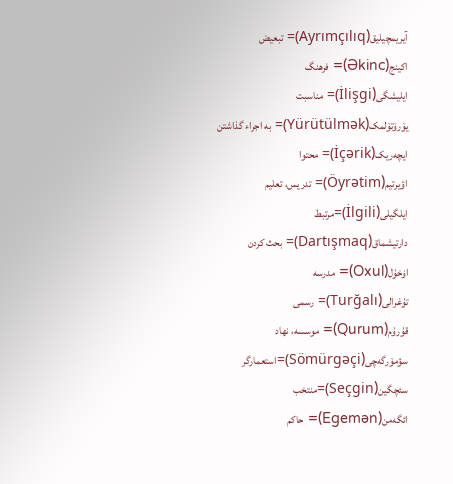آیریمچیلیق(Ayrımçılıq)= تبعیض
اکینج(Əkinc)= فرهنگ
ایلیشگی(İlişgi)= مناسبت
یۆرۆتۆلمک(Yürütülmək)= به اجراء گذاشتن
ایچه‌ریک(İçərik)= محتوا
اؤیرتیم(Öyrətim)= تدریس، تعلیم
ایلگیلی(İlgili)=مرتبط
دارتیشماق(Dartışmaq)= بحث کردن
اۏخۇل(Oxul)= مدرسه
تۇغرالی(Turğalı)= رسمی
قۇرۇم(Qurum)= موسسه، نهاد
سؤمۆرگه‌چی(Sömürgəçi)=استعمارگر
سئچگین(Seçgin)=منتخب
ائگه‌من(Egemən)= حاکم‌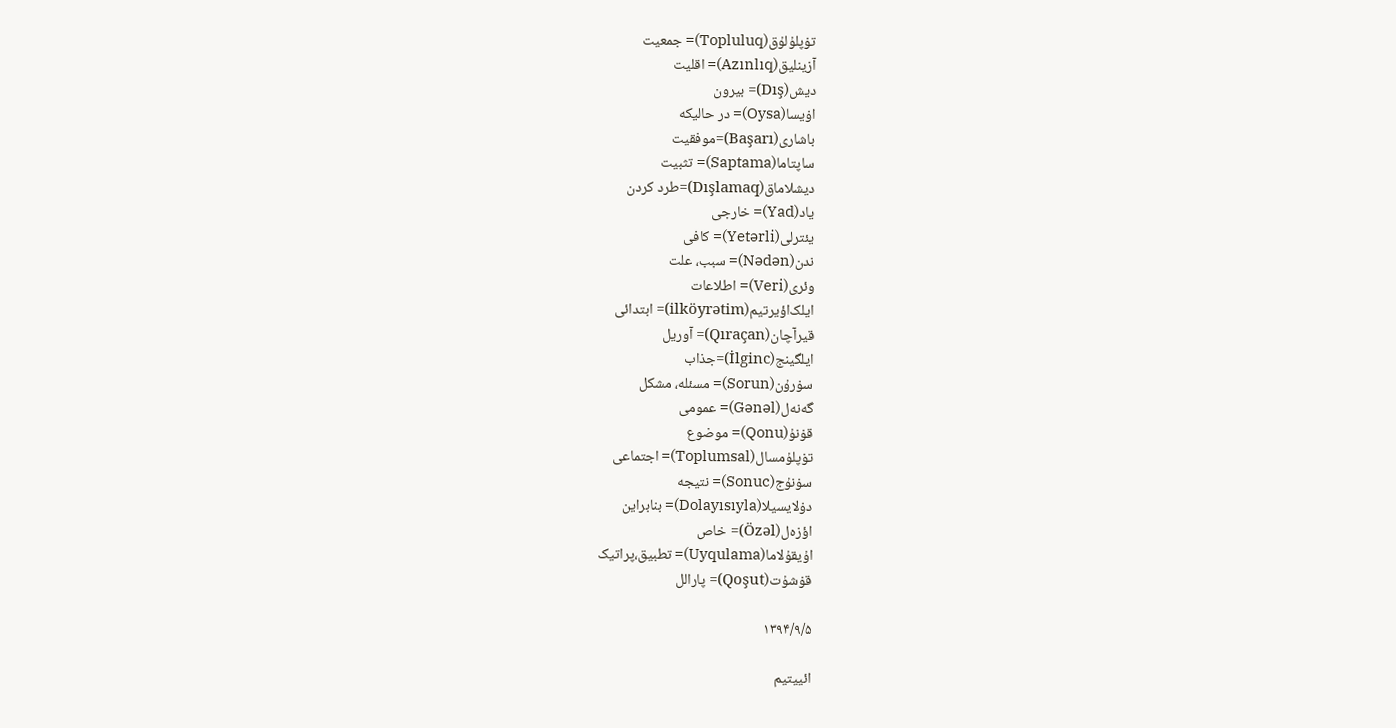تۏپلۇلۇق(Topluluq)= جمعیت
آزینلیق(Azınlıq)= اقلیت
دیش(Dış)= بیرون
اۏیسا(Oysa)= در حالیکه
باشاری(Başarı)=موفقیت
ساپتاما(Saptama)= تثبیت
دیشلاماق(Dışlamaq)=طرد کردن
یاد(Yad)= خارجی
یئترلی(Yetərli)= کافی
ندن(Nədən)= سبب، علت
وئری(Veri)= اطلاعات
ایلک‌اؤیرتیم(ilköyrətim)= ابتدائی
قیرآچان(Qıraçan)= آوریل
ایلگینج(İlginc)=جذاب
سۏرۇن(Sorun)= مسئله، مشکل
گه‌نه‌ل(Gənəl)= عمومی
قۏنۇ(Qonu)= موضوع
تۏپلۇمسال(Toplumsal)= اجتماعی
سۏنۇج(Sonuc)= نتیجه
دۏلایسیلا(Dolayısıyla)= بنابراین
اؤزه‌ل(Özəl)= خاص
اۇیقۇلاما(Uyqulama)= تطبیق،پراتیک
قۏشۇت(Qoşut)= پارالل

۱۳۹۴/۹/۵

ائییتیم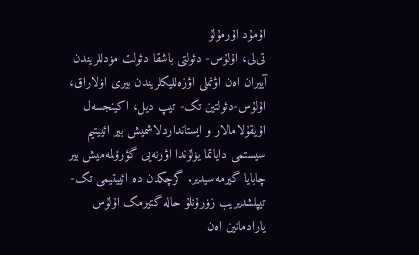اۇمۇد اۇرمۇلۇ
تی‌لی، اۇلۇس- دئولتی باشقا دئولت مۏدللریندن آییران اه‌ن اؤنملی اؤزه‌للیکلریندن بیری اۏلاراق، اۇلۇس-دئولتین تک- تیپ دیل، اکینجسه‌ل اۇیقۇلامالار و ایستانداردلاشمیش بیر ائییتیم سیستمی دایاتما یۏلۇندا اؤرنه‌یی گؤرۆلمه‌میش بیر چابایا گیرمه‌سیدیر. گرچکدن ده ائییتیمی تک- تیپلشدیریب زۏرۇنلۇ حاله گتیرمک اۇلۇس یارادمانین اه‌ن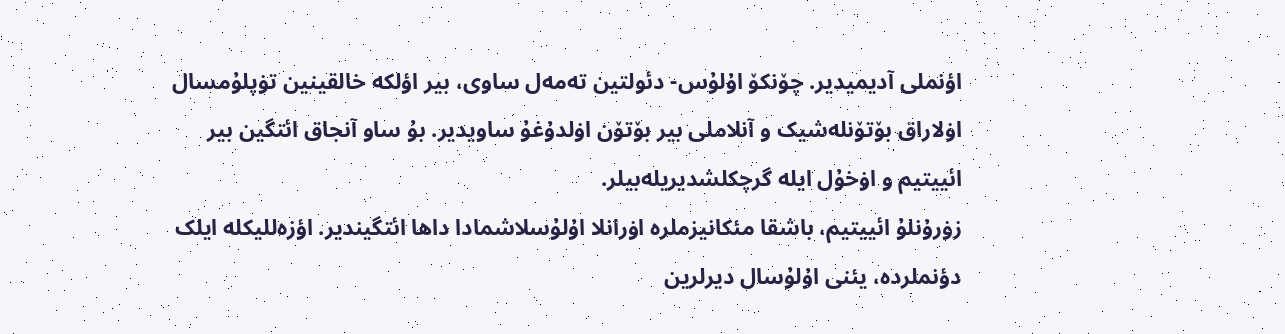اؤنملی آدیمیدیر. چۆنکۆ اۇلۇس- دئولتین ته‌مه‌ل ساوی، بیر اؤلکه خالقینین تۏپلۇمسال اۏلاراق بۆتۆنله‌شیک و آنلاملی بیر بۆتۆن اۏلدۇغۇ ساویدیر. بۇ ساو آنجاق ائتگین بیر ائییتیم و اۏخۇل ایله گرچکلشدیریله‌بیلر.
زۏرۇنلۇ ائییتیم، باشقا مئکانیزملره اۏرانلا اۇلۇسلاشمادا داها ائتگیندیر. اؤزه‌للیکله ایلک دؤنملرده، یئنی اۇلۇسال دیرلرین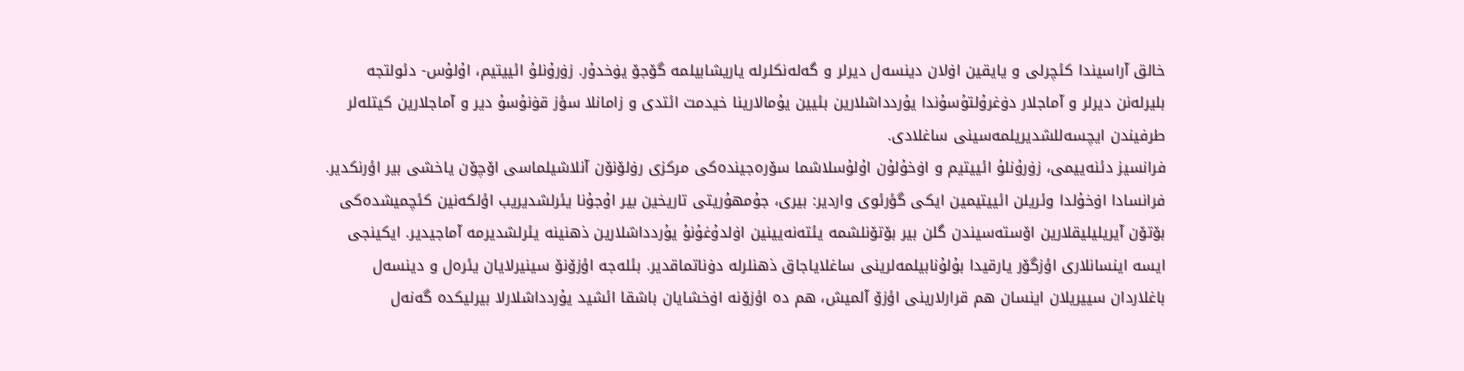خالق آراسیندا کئچرلی و یایقین اۏلان دینسه‌ل دیرلر و گه‌له‌نکلرله یاریشابیلمه گۆجۆ یۏخدۇر. زۏرۇنلۇ ائییتیم، اۇلۇس- دئولتجه بلیرله‌نن دیرلر و آماجلار دۏغرۇلتۇسۇندا یۇردداشلارین بئیین یۇمالارینا خیدمت ائتدی و زامانلا سؤز قۏنۇسۇ دیر و آماجلارین کیتله‌لر طرفیندن ایچسه‌للشدیریلمه‌سینی ساغلادی.
فرانسیز دئنه‌ییمی، زۏرۇنلۇ ائییتیم و اۏخۇلۇن اۇلۇسلاشما سۆره‌جینده‌کی مرکزی رۏلۆنۆن آنلاشیلماسی اۆچۆن یاخشی بیر اؤرنکدیر. فرانسادا اۏخۇلدا وئریلن ائییتیمین ایکی گؤرئوی واردیر: بیری، جۇمهۇریتی تاریخین بیر اۇجۇنا یئرلشدیریب اؤلکه‌نین کئچمیشده‌کی بۆتۆن آیریلیلیقلارین اۆسته‌سیندن گلن بیر بۆتۆنلشمه یئته‌نه‌یینین اۏلدۇغۇنۇ یۇردداشلارین ذهنینه یئرلشدیرمه آماجیدیر. ایکینجی ایسه اینسانلاری اؤزگۆر یارقیدا بۇلۇنابیلمه‌لرینی ساغلایاجاق ذهنلرله دۏناتماقدیر. بئله‌جه اؤزۆنۆ سینیرلایان یئره‌ل و دینسه‌ل باغلاردان سییریلان اینسان هم قرارلارینی اؤزۆ آلمیش، هم ده اؤزۆنه اۏخشایان باشقا ائشید یۇردداشلارلا بیرلیکده گه‌نه‌ل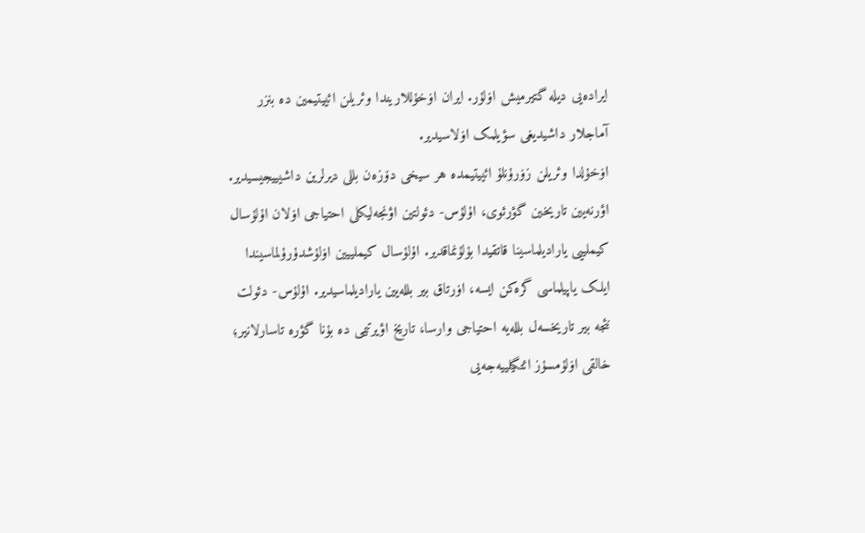ایراده‌یی دیله گتیرمیش اۏلۇر. ایران اۏخۇللاریندا وئریلن ائییتیمین ده بنزر آماجلار داشیدیغی سؤیلمک اۏلاسیدیر.
اۏخۇلدا وئریلن زۏرۇنلۇ ائییتیمده هر سیخی‌ دۆزه‌ن بللی دیرلرین داشیییجیسیدیر. اؤرنه‌یین تاریخین گؤرئوی، اۇلۇس- دئولتین اؤنجه‌لیکلی احتیاجی اۏلان اۇلۇسال کیملییی یارادیلماسینا قاتقیدا بۇلۇنماقدیر. اۇلۇسال کیملییین اۏلۇشدۇرۇلماسیندا ایلک یاپیلماسی گره‌کن ایسه، اۏرتاق بیر بلله‌یین یارادیلماسیدیر. اۇلۇس- دئولت نئجه بیر تاریخسه‌ل بلله‌یه احتیاجی وارسا، تاریخ اؤیرتیمی ده بۇنا گؤره تاسارلانیر؛ خالقی اۏلۇمسۇز ائتگیلییه‌جه‌یی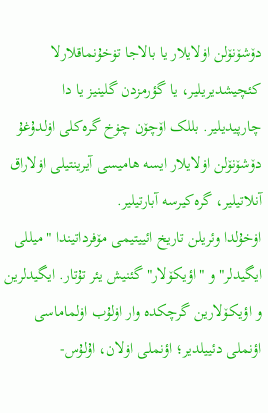دۆشۆنۆلن اۏلایلار یا بالاجا تۏخۇنماقلارلا کئچیشدیریلیر، یا گؤرمزدن گلینیز یا دا چارپیدیلیر. بللک اۆچۆن چۏخ گره‌کلی اۏلدۇغۇ دۆشۆنۆلن اۏلایلار ایسه هامیسی آیرینتیلی اۏلاراق آنلاتیلیر، گره‌کیرسه آبارتیلیر.
اۏخۇلدا وئریلن تاریخ ائییتیمی مۆفرداتیندا "میللی ایگیدلر" و "اؤیکۆلار" گئنیش یئر تۇتار. ایگیدلرین و اؤیکۆلارین گرچکده وار اۏلۇب اۏلماماسی اؤنملی دئییلدیر؛ اؤنملی اۏلان، اۇلۇس-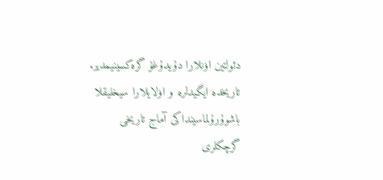دئولتین اۏنلارا دۇیدۇغۇ گره‌کسینیمدیر. تاریخده ایگیدلره و اۏلایلارا سیخلیقلا باشوۇرۇلماسینداکی آماج تاریخی گرچکلری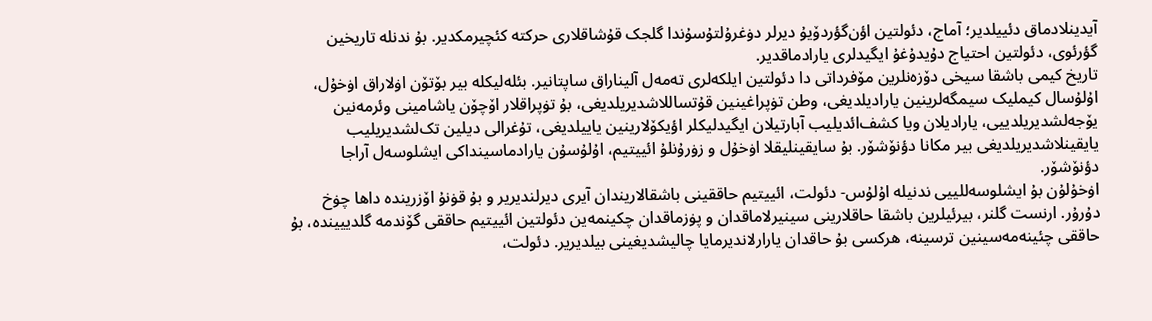آیدینلادماق دئییلدیر؛ آماج، دئولتین اؤن‌گؤردۆیۇ دیرلر دۏغرۇلتۇسۇندا گلجک قۇشاقلاری حرکته کئچیرمکدیر. بۇ ندنله تاریخین گؤرئوی، دئولتین احتیاج دۇیدۇغۇ ایگیدلری یارادماقدیر.
تاریخ کیمی باشقا سیخی دۆزه‌نلرین مۆفرداتی دا دئولتین ایلکه‌لری ته‌مه‌ل آلیناراق ساپتانیر. بئله‌لیکله بیر بۆتۆن اۏلاراق اۏخۇل، اۇلۇسال کیملیک سیمگه‌لرینین یارادیلدیغی، وطن تۏپراغینین قۇتساللاشدیریلدیغی، بۇ تۏپراقلار اۆچۆن یاشامینی وئرمه‌نین یۆجه‌لشدیریلدییی، یارادیلان ویا کشف‌ائدیلیب آبارتیلان ایگیدلیکلر اؤیکۆلارینین یاییلدیغی، تۇغرالی دیلین تک‌لشدیریلیب یایقینلاشدیریلدیغی بیر مکانا دؤنۆشۆر. بۇ سایقینلیقلا اۏخۇل و زۏرۇنلۇ ائییتیم، اۇلۇسۇن یارادماسینداکی ایشلوسه‌ل آراجا دؤنۆشۆر.
اۏخۇلۇن بۇ ایشلوسه‌للییی ندنیله اۇلۇس- دئولت، ائییتیم حاققینی باشقالاریندان آیری دیرلندیریر و بۇ قۏنۇ اۆزرینده داها چۏخ دۇرۇر. ارنست گلنر، بیرئیلرین باشقا حاقلارینی سینیرلاماقدان و پۏزماقدان چکینمه‌ین دئولتین ائییتیم حاققی گۆندمه‌ گلدییینده، بۇ حاققی چئینه‌مه‌سینین ترسینه، هرکسی بۇ حاقدان یارارلاندیرمایا چالیشدیغینی بیلدیریر. دئولت،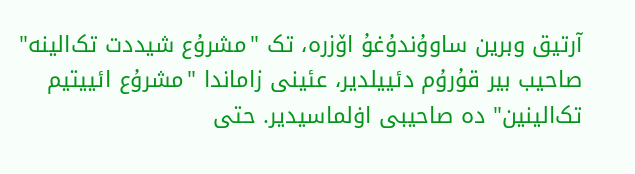آرتیق وبرین ساوۇندۇغۇ اۆزره، تک "مشرۇع شیددت تک‌الینه" صاحیب بیر قۇرۇم دئییلدیر، عئینی زاماندا "مشرۇع ائییتیم تک‌الینین" ده صاحیبی اۏلماسیدیر. حتی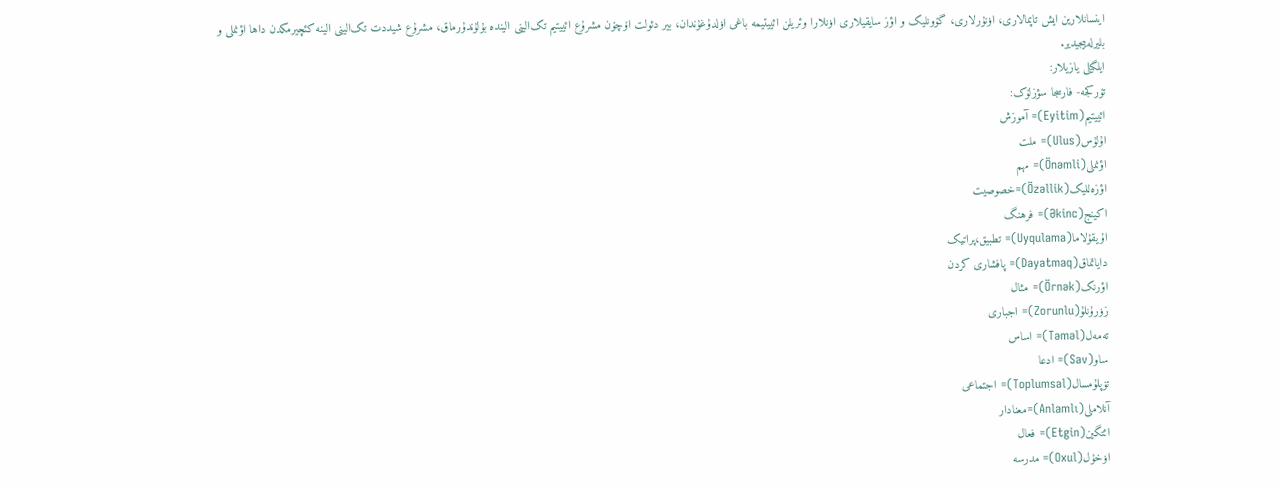اینسانلارین ایش تاپمالاری، اۏنۇرلاری، گۆونلیک و اؤز سایقیلاری اۏنلارا وئریلن ائییتیمه باغی اۏلدۇغۇندان، بیر دئولت اۆچۆن مشرۇع ائییتیم تک‌الینی الینده بۇلۇندۇرماق، مشرۇع شیددت تک‌الینی الینه کئچیرمکدن داها اؤنملی و بلیرله‌ییجیدیر.
ایلگیلی یازیلار:
تۆرکجه- فارسجا سؤزلۆک:
ائییتیم(Eyitim)= آموزش
اۇلۇس(Ulus)= ملت
اؤنملی(Önəmli)= مهم
اؤزه‌للیک(Özəllik)=خصوصیت
اکینج(Əkinc)= فرهنگ
اۇیقۇلاما(Uyqulama)= تطبیق،پراتیک
دایاتماق(Dayatmaq)= پافشاری کردن
اؤرنک(Örnək)= مثال
زۏرۇنلۇ(Zorunlu)= اجباری
ته‌مه‌ل(Təməl)= اساس
ساو(Sav)= ادعا
تۏپلۇمسال(Toplumsal)= اجتماعی
آنلاملی(Anlamlı)=معنادار
ائتگین(Etgin)= فعال
اۏخۇل(Oxul)= مدرسه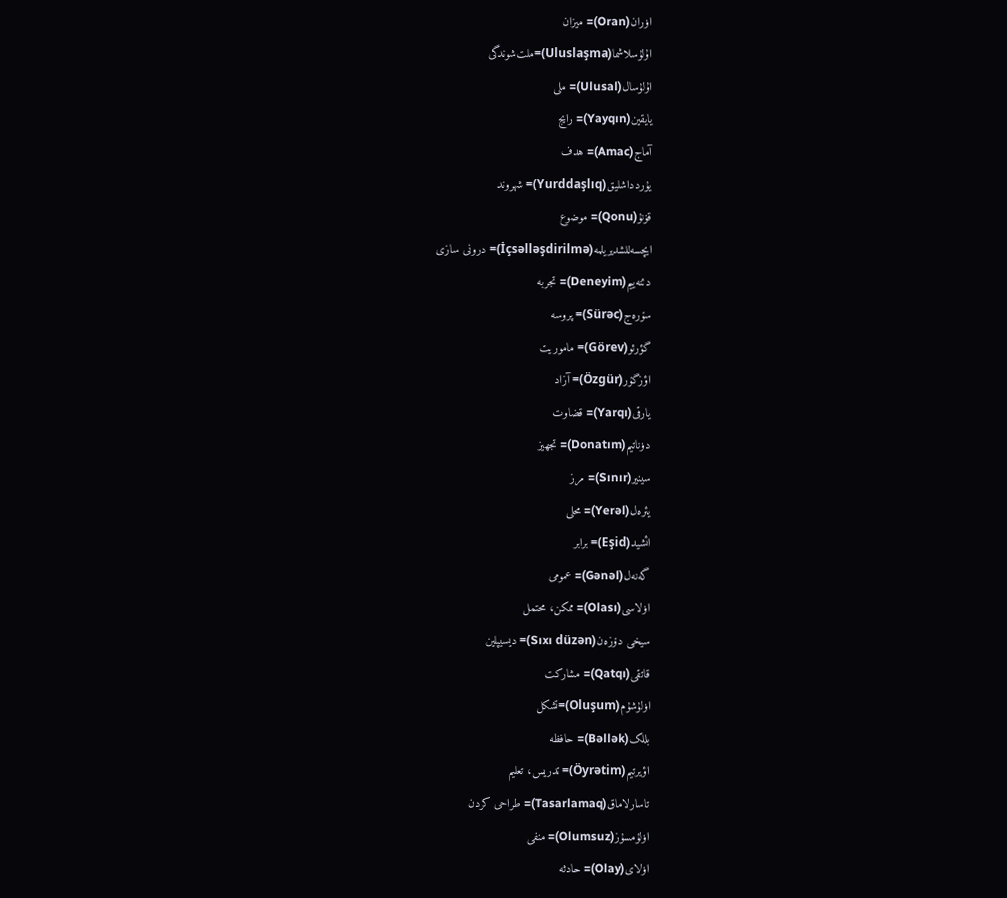اۏران(Oran)= میزان
اۇلۇسلاشما(Uluslaşma)=ملت‌شوندگی
اۇلۇسال(Ulusal)= ملی
یایقین(Yayqın)= رایج
آماج(Amac)= هدف
یۇردداشلیق(Yurddaşlıq)= شهروند
قۏنۇ(Qonu)= موضوع
ایچسه‌للشدیریلمه(İçsəlləşdirilmə)= درونی سازی
دئنه‌ییم(Deneyim)= تجربه
سۆره‌ج(Sürəc)= پروسه
گؤرئو(Görev)= ماموریت
اؤزگۆر(Özgür)= آزاد
یارقی(Yarqı)= قضاوت
دۏناتیم(Donatım)= تجهیز
سینیر(Sınır)= مرز
یئره‌ل(Yerəl)= محلی
ائشید(Eşid)= برابر
گه‌نه‌ل(Gənəl)= عمومی
اۏلاسی(Olası)= ممکن، محتمل
سیخی دۆزه‌ن(Sıxı düzən)= دیسیپلین
قاتقی(Qatqı)= مشارکت
اۏلۇشۇم(Oluşum)=تشکل
بللک(Bəllək)= حافظه
اؤیرتیم(Öyrətim)= تدریس، تعلیم
تاسارلاماق(Tasarlamaq)= طراحی کردن
اۏلۇمسۇز(Olumsuz)= منفی
اۏلای(Olay)= حادثه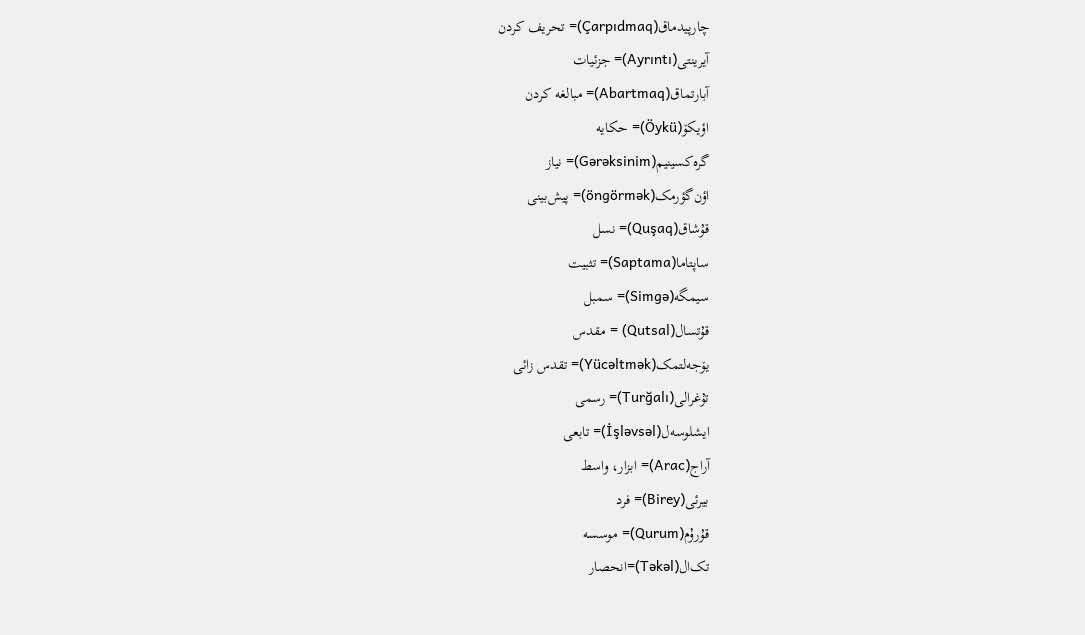چارپیدماق(Çarpıdmaq)= تحریف کردن
آیرینتی(Ayrıntı)= جزئیات
آبارتماق(Abartmaq)= مبالغه کردن
اؤیکۆ(Öykü)= حکایه
گره‌کسینیم(Gərəksinim)= نیاز
اؤن‌گؤرمک(öngörmək)= پیش‌بینی
قۇشاق(Quşaq)= نسل
ساپتاما(Saptama)= تثبیت
سیمگه(Simgə)= سمبل
قۇتسال(Qutsal) = مقدس
یۆجه‌لتمک(Yücəltmək)= تقدس زائی
تۇغرالی(Turğalı)= رسمی
ایشلوسه‌ل(İşləvsəl)= تابعی
آراج(Arac)= ابزار، واسط
بیرئی(Birey)= فرد
قۇرۇم(Qurum)= موسسه
تک‌ال(Təkəl)=انحصار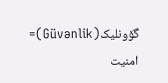گۆونلیک(Güvənlik)= امنیت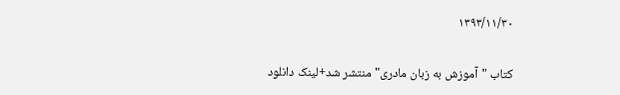۱۳۹۳/۱۱/۳۰

کتاب "آموزش به زبان مادری" منتشر شد+لینک دانلود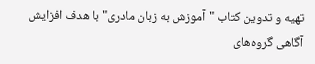تهیه و تدوین کتاب "آموزش به زبان مادری" با هدف افزایش آگاهی گروه‌های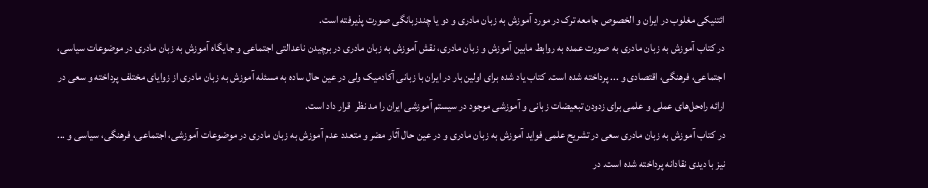ائتنیکی مغلوب در ایران و الخصوص جامعه ترک در مورد آموزش به زبان مادری و دو یا چندزبانگی صورت پذیرفته است.
در کتاب آموزش به زبان مادری به صورت عمده به روابط مابین آموزش و زبان مادری، نقش آموزش به زبان مادری در برچیدن ناعدالتی اجتماعی و جایگاه آموزش به زبان مادری در موضوعات سیاسی، اجتماعی، فرهنگی، اقتصادی و ... پرداخته شده است. کتاب یاد شده برای اولین بار در ایران با زبانی آکادمیک ولی در عین حال ساده به مسئله آموزش به زبان مادری از زوایای مختلف پرداخته و سعی در ارائه راه‌حل‌های عملی و علمی برای زدودن تبعیضات زبانی و آموزشی موجود در سیستم آموزشی ایران را مد نظر  قرار داد است.
در کتاب آموزش به زبان مادری سعی در تشریح علمی فواید آموزش به زبان مادری و در عین حال آثار مضر و متعدد عدم آموزش به زبان مادری در موضوعات آموزشی، اجتماعی، فرهنگی، سیاسی و ... نیز با دیدی نقادانه پرداخته شده است. در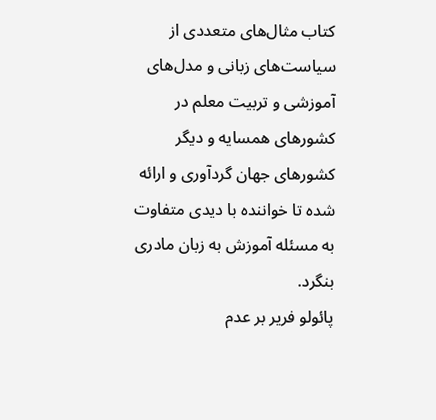کتاب مثال‌های متعددی از سیاست‌های زبانی و مدل‌های آموزشی و تربیت معلم در کشورهای همسایه و دیگر کشورهای جهان گردآوری و ارائه شده تا خواننده با دیدی متفاوت به مسئله آموزش به زبان مادری بنگرد.
پائولو فریر بر عدم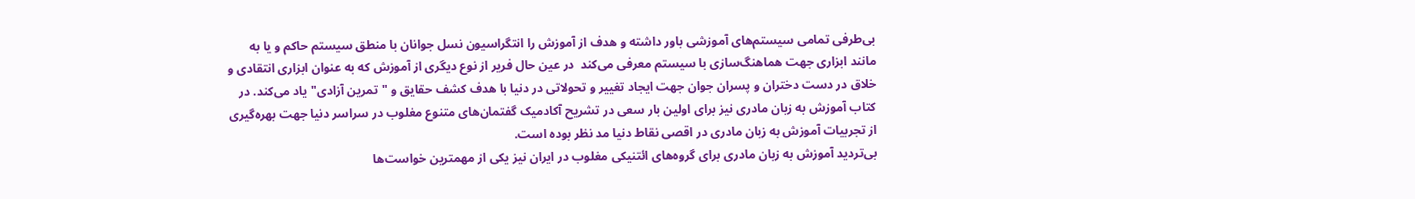بی‌طرفی تمامی سیستم‌های آموزشی باور داشته و هدف از آموزش را انتگراسیون نسل جوانان با منطق سیستم حاکم و یا به مانند ابزاری جهت هماهنگ‌سازی با سیستم معرفی می‌کند  در عین حال فریر از نوع دیگری از آموزش که به عنوان ابزاری انتقادی و خلاق در دست دختران و پسران جوان جهت ایجاد تغییر و تحولاتی در دنیا با هدف کشف حقایق و "تمرین آزادی" یاد می‌کند. در کتاب آموزش به زبان مادری نیز برای اولین بار سعی در تشریح آکادمیک گفتمان‌های متنوع مغلوب در سراسر دنیا جهت بهره‌گیری از تجربیات آموزش به زبان مادری در اقصی نقاط دنیا مد نظر بوده است.
بی‌تردید آموزش به زبان مادری برای گروه‌های ائتنیکی مغلوب در ایران نیز یکی از مهمترین خواست‌ها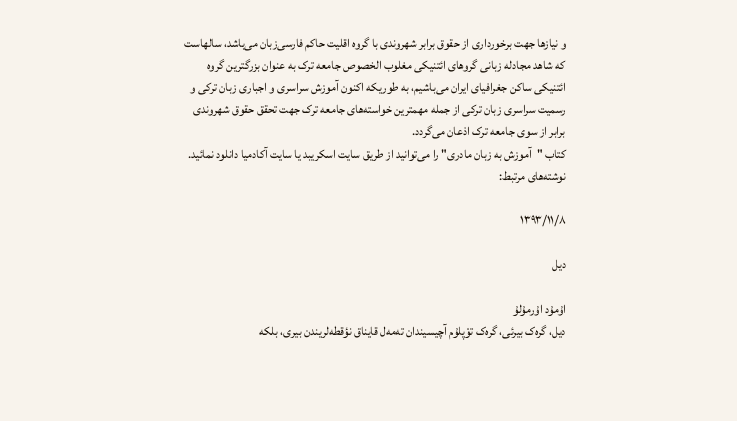و نیازها جهت برخورداری از حقوق برابر شهروندی با گروه اقلیت حاکم فارسی‌زبان می‌باشد، سالهاست که شاهد مجادله زبانی گرو‌های ائتنیکی مغلوب الخصوص جامعه ترک به عنوان بزرگترین گروه ائتنیکی ساکن جغرافیای ایران می‌باشیم، به طوریکه اکنون آموزش سراسری و اجباری زبان ترکی و رسمیت سراسری زبان ترکی از جمله مهمترین خواسته‌های جامعه ترک جهت تحقق حقوق شهروندی برابر از سوی جامعه ترک اذعان می‌گردد.
کتاب "آموزش به زبان مادری" را می‌توانید از طریق سایت اسکریبد یا سایت آکادمیا دانلود نمائید.
نوشته‌های مرتبط:

۱۳۹۳/۱۱/۸

دیل

اۇمۇد اۇرمۇلۇ
دیل، گره‌ک بیرئی، گره‌ک توْپلۇم آچیسیندان ته‌مه‌ل قایناق نؤقطه‌لریندن بیری، بلکه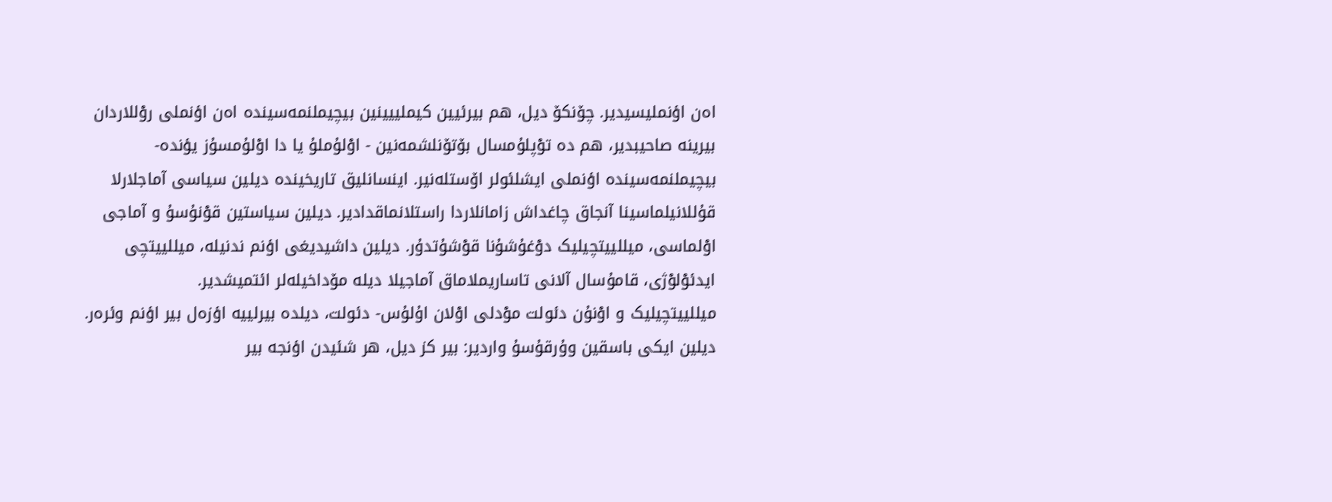اه‌ن اؤنملیسیدیر. چۆنکۆ دیل، هم بیرئیین کیملییینین بیچیملنمه‌سینده اه‌ن اؤنملی روْللاردان بیرینه صاحیبدیر، هم ده توْپلۇمسال بۆتۆنلشمه‌نین - اوْلۇملۇ یا دا اوْلۇمسۇز یؤنده- بیچیملنمه‌سینده اؤنملی ایشلئولر اۆستله‌نیر. اینسانلیق تاریخینده دیلین سیاسی آماجلارلا قۇللانیلماسینا آنجاق چاغداش زامانلاردا راستلانماقدادیر. دیلین سیاستین قوْنۇسۇ و آماجی اوْلماسی، میللییتچیلیک دوْغۇشۇنا قوْشۇتدۇر. دیلین داشیدیغی اؤنم ندنیله، میللییتچی ایدئوْلوْژی، قامۇسال آلانی تاساریملاماق آماجیلا دیله مۆداخیله‌لر ائتمیشدیر.
میللییتچیلیک و اوْنۇن دئولت موْدلی اوْلان اۇلۇس- دئولت، دیلده بیرلییه اؤزه‌ل بیر اؤنم وئره‌ر. دیلین ایکی باسقین وۇرقۇسۇ واردیر: بیر کز دیل، هر شئیدن اؤنجه بیر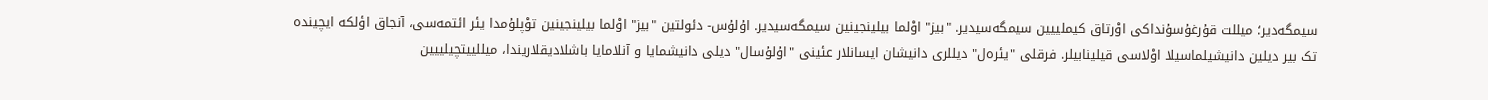سیمگه‌دیر؛ میللت قۇرغۇسۇنداکی اوْرتاق کیملییین سیمگه‌سیدیر. "بیز" اوْلما بیلینجینین سیمگه‌سیدیر. اۇلۇس- دئولتین "بیز" اوْلما بیلینجینین توْپلۇمدا یئر ائتمه‌سی، آنجاق اؤلکه ایچینده تک بیر دیلین دانیشیلماسیلا اوْلاسی قیلینابیلر. فرقلی "یئره‌ل" دیللری دانیشان ایسانلار عئینی "اۇلۇسال" دیلی دانیشمایا و آنلامایا باشلادیقلاریندا، میللییتچیلییین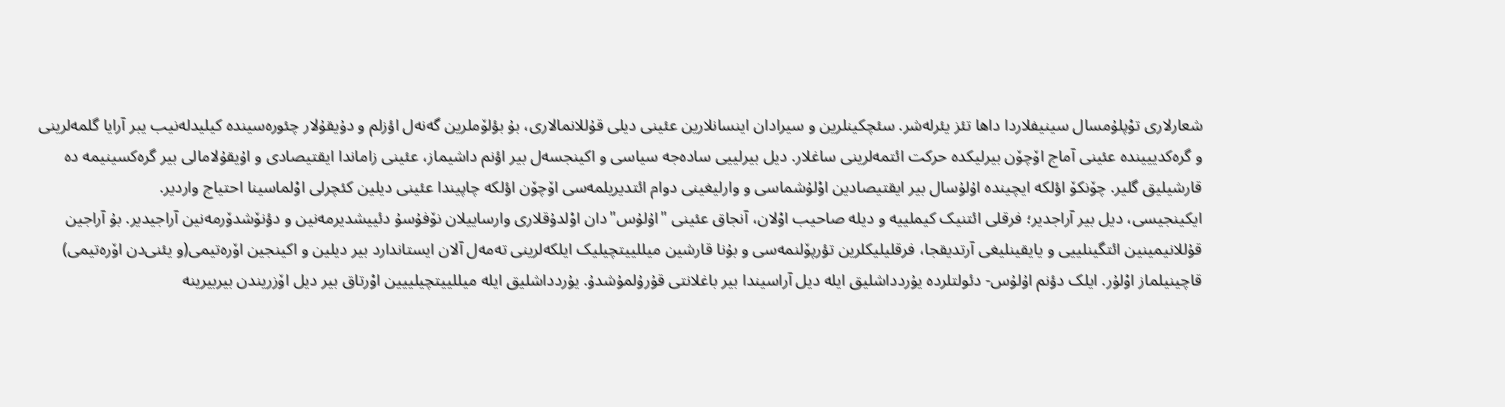شعارلاری توْپلۇمسال سینیفلاردا داها تئز یئرله‌شر. سئچکینلرین و سیرادان اینسانلارین عئینی دیلی قۇللانمالاری، بۇ بؤلۆملرین گه‌نه‌ل اؤزلم و دۇیقۇلار چئوره‌سینده کیلیدله‌نیب یبر آرایا گلمه‌لرینی و گره‌کدییینده عئینی آماج اۆچۆن بیرلیکده حرکت ائتمه‌لرینی ساغلار. دیل بیرلییی ساده‌جه سیاسی و اکینجسه‌ل بیر اؤنم داشیماز، عئینی زاماندا ایقتیصادی و اۇیقۇلامالی بیر گره‌کسینیمه ده قارشیلیق گلیر. چۆنکۆ اؤلکه ایچینده اۇلۇسال بیر ایقتیصادین اوْلۇشماسی و وارلیغینی دوام ائتدیریلمه‌سی اۆچۆن اؤلکه چاپیندا عئینی دیلین کئچرلی اوْلماسینا احتیاج واردیر.
ایکینجیسی، دیل بیر آراجدیر؛ فرقلی ائتنیک کیملییه و دیله صاحیب اوْلان، آنجاق عئینی "اۇلۇس"دان اوْلدۇقلاری وارساییلان نۆفۇسۇ دئییشدیرمه‌نین و دؤنۆشدۆرمه‌نین آراجیدیر. بۇ آراجین قۇللانیمینین ائتگینلییی و یایقینلیغی آرتدیقجا، فرقلیلیکلرین تؤرپۆلنمه‌سی و بۇنا قارشین میللییتچیلیک ایلکه‌لرینی ته‌مه‌ل آلان ایستاندارد بیر دیلین و اکینجین اۆره‌تیمی(و یئنی‌دن اۆره‌تیمی) قاچینیلماز اوْلۇر. ایلک دؤنم اۇلۇس- دئولتلرده یۇردداشلیق ایله دیل آراسیندا بیر باغلانتی قۇرۇلمۇشدۇ. یۇردداشلیق ایله میللییتچیلییین اوْرتاق بیر دیل اۆزریندن بیربیرینه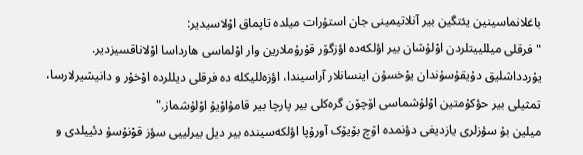باغلانماسینین یئتگین بیر آنلاتیمینی جان استۇرات میلده تاپماق اوْلاسیدیر:
"فرقلی میللییتلردن اوْلۇشان بیر اؤلکه‌ده اؤزگۆر قۇرۇملارین وار اوْلماسی هارداسا اوْلاناقسیزدیر. یۇردداشلیق دۇیقۇسۇندان یوْخسۇن اینسانلار آراسیندا، اؤزه‌للیکله ده فرقلی دیللرده اوْخۇر و دانیشیرلارسا، تمثیلی بیر حؤکۇمتین اوْلۇشماسی اۆچۆن گر‌ه‌کلی بیر پارچا بیر قامۇاوْیۇ اوْلۇشماز."
میلین بۇ سؤزلری یازدیغی دؤنمده اۆچ بۆیۆک آورۇپا اؤلکه‌سینده بیر دیل بیرلییی سؤز قوْنۇسۇ دئییلدی و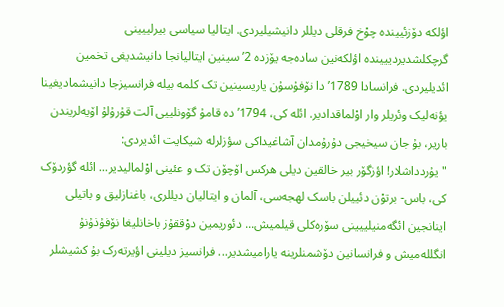اؤلکه دۆزئیینده چوْخ فرقلی دیللر دانیشیلیردی. ایتالیا سیاسی بیرلییینی گرچکلشدیردییینده اؤلکه‌نین ساده‌جه یۆزده 2’سینین ایتالیانجا دانیشدیغی تخمین ائدیلیردی. فرانسادا 1789’دا نۆفۇسۇن یاریسینین تک کلمه بیله فرانسیزجا دانیشمادیغینا یؤنه‌لیک وئریلر وار اوْلماقدادیر. ائله کی، 1794’ده قامۇ گۆونلییی آلت قۇرۇلۇ اۆیه‌لریندن باریر، بۇ جان سیخیجی دۇرۇمدان آشاغیداکی سؤزلرله شیکایت ائدیردی:
"یۇردداشلار! اؤزگۆر بیر خالقین دیلی هرکس اۆچۆن تک و عئینی اوْلمالیدیر... ائله‌ گؤردۆک کی، باس- برتوْن دئییلن باسک لهجه‌سی، آلمان و ایتالیان دیللری، باغنازلیق و باتیلی اینانجین ائگه‌منیلییینی سۆره‌کلی قیلمیش... دئوریمین دوْققۇز باخانلیغا نۆفۇذۇنۇ انگلله‌میش و فرانسانین دۆشمنلرینه یارامیشدیر... فرانسیز دیلینی اؤیرته‌رک بۇ کشیشلر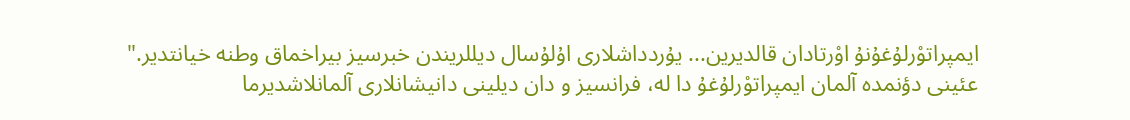ایمپراتوْرلۇغۇنۇ اوْرتادان قالدیرین... یۇردداشلاری اۇلۇسال دیللریندن خبرسیز بیراخماق وطنه خیانتدیر."
عئینی دؤنمده آلمان ایمپراتوْرلۇغۇ دا له، فرانسیز و دان دیلینی دانیشانلاری آلمانلاشدیرما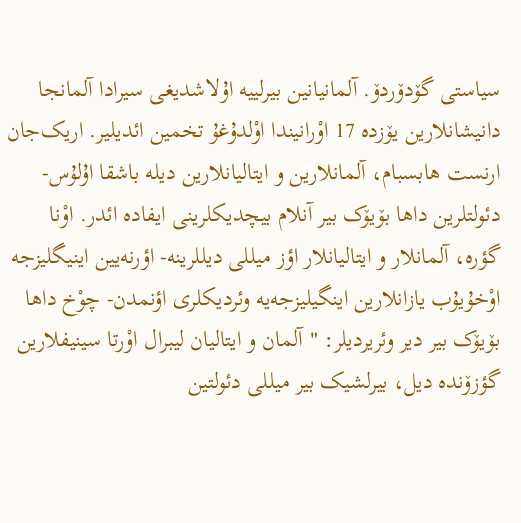سیاستی گۆدۆردۆ. آلمانیانین بیرلییه اۇلاشدیغی سیرادا آلمانجا دانیشانلارین یۆزده 17 اوْرانیندا اوْلدۇغۇ تخمین ائدیلیر. اریک‌جان ارنست هابسبام، آلمانلارین و ایتالیانلارین دیله باشقا اۇلۇس- دئولتلرین داها بۆیۆک بیر آنلام بیچدیکلرینی ایفاده ائدر. اوْنا گؤره، آلمانلار و ایتالیانلار اؤز میللی دیللرینه- اؤرنه‌یین اینیگلیزجه اوْخۇیۇب یازانلارین اینگیلیزجه‌یه وئردیکلری اؤنمدن- چوْخ داها بۆیۆک بیر دیر وئریردیلر: "آلمان و ایتالیان لیبرال اوْرتا سینیفلارین گؤزۆنده دیل، بیرلشیک بیر میللی دئولتین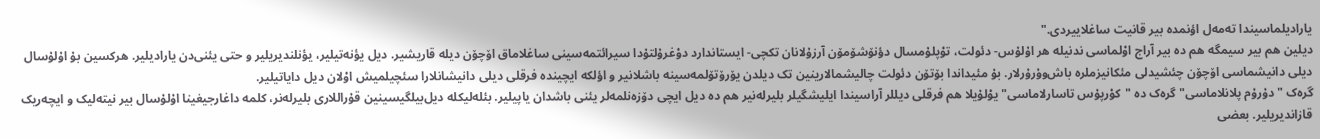یارادیلماسیندا ته‌مه‌ل اؤنمده بیر قانیت ساغلاییردی."
دیلین هم بیر سیمگه هم ده بیر آراج اوْلماسی ندنیله هر اۇلۇس- دئولت، توْپلۇمسال دؤنۆشۆمۆن آرزۇلانان تکچی- ایستاندارد دوْغرۇلتۇدا سیرائتمه‌سینی ساغلاماق اۆچۆن دیله قاریشیر. دیل یؤنه‌تیلیر، یؤنلندیریلیر و حتی یئنی‌دن یارادیلیر. هرکسین بۇ اۇلۇسال دیلی دانیشماسی اۆچۆن چئشیدلی مئکانیزملره باش‌وۇرۇرلار. بۇ مئیداندا بۆتۆن دئولت چالیشمالارینین تک دیلدن یۆرۆتۆلمه‌سینه باشلانیر و اؤلکه ایچینده فرقلی دیلی دانیشانلارا سئچیلمیش اوْلان دیل دایاتیلیر.
گره‌ک "دۇرۇم پلانلاماسی" گره‌ک ده "کوْرپۇس تاسارلاماسی" یوْلۇیلا هم فرقلی دیللر آراسیندا ایلیشگیلر بلیرله‌نیر هم ده دیل ایچی دۆزه‌نلمه‌لر یئنی باشدان یاپیلیر. بئله‌لیکله دیل‌بیلگیسینین قۇراللاری بلیرله‌نر، کلمه داغارجیغینا اۇلۇسال بیر نیته‌لیک و ایچه‌ریک قازاندیریلیر. بعضی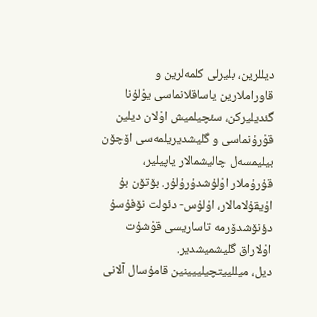دیللرین، بلیرلی کلمه‌لرین و قاوراملارین یاساقلانماسی یوْلۇنا گئدیلیرکن، سئچیلمیش اوْلان دیلین قوْرۇنماسی و گلیشدیریلمه‌سی اۆچۆن بیلیمسه‌ل چالیشمالار یاپیلیر، قۇرۇملار اوْلۇشدۇرۇلۇر. بۆتۆن بۇ اۇیقۇلامالار، اۇلۇس- دئولت نۆفۇسۇ دؤنۆشدۆرمه تاساریسی قوْشۇت اوْلاراق گلیشمیشدیر.
دیل، میللییتچیلییینین قامۇسال آلانی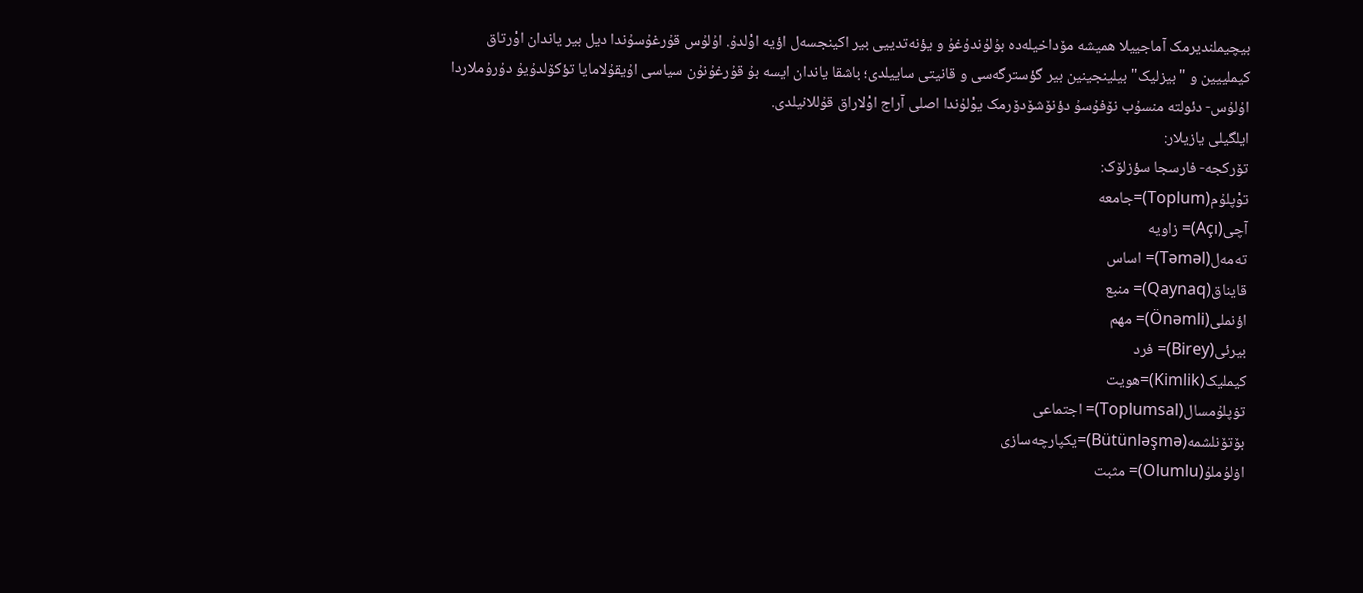بیچیملندیرمک آماجییلا همیشه مۆداخیله‌ده بۇلۇندۇغۇ و یؤنه‌تدییی بیر اکینجسه‌ل اؤیه اوْلدۇ. اۇلۇس قۇرغۇسۇندا دیل بیر یاندان اوْرتاق کیملییین و "بیزلیک" بیلینجینین بیر گؤسترگه‌سی و قانیتی ساییلدی؛ باشقا یاندان ایسه بۇ قۇرغۇنۇن سیاسی اۇیقۇلامایا تؤکۆلدۇیۇ دۇرۇملاردا اۇلۇس- دئولته منسۇب نۆفۇسۇ دؤنۆشۆدۆرمک یوْلۇندا اصلی آراج اوْلاراق قۇللانیلدی.
ایلگیلی یازیلار:
تۆرکجه- فارسجا سؤزلۆک:
توْپلۇم(Toplum)=جامعه
آچی(Açı)= زاویه
ته‌مه‌ل(Təməl)= اساس
قایناق(Qaynaq)= منبع
اؤنملی(Önəmli)= مهم
بیرئی(Birey)= فرد
کیملیک(Kimlik)=هویت
تۏپلۇمسال(Toplumsal)= اجتماعی
بۆتۆنلشمه(Bütünləşmə)=یکپارچه‌سازی
اۏلۇملۇ(Olumlu)= مثبت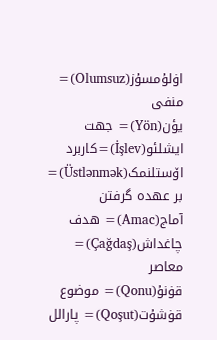اۏلۇمسۇز(Olumsuz)= منفی
یؤن(Yön)= جهت
ایشلئو(İşlev)=کاربرد
اۆستلنمک(Üstlənmək)= بر عهده گرفتن
آماج(Amac)= هدف
چاغداش(Çağdaş)= معاصر
قۏنۇ(Qonu)= موضوع
قۏشۇت(Qoşut)= پارالل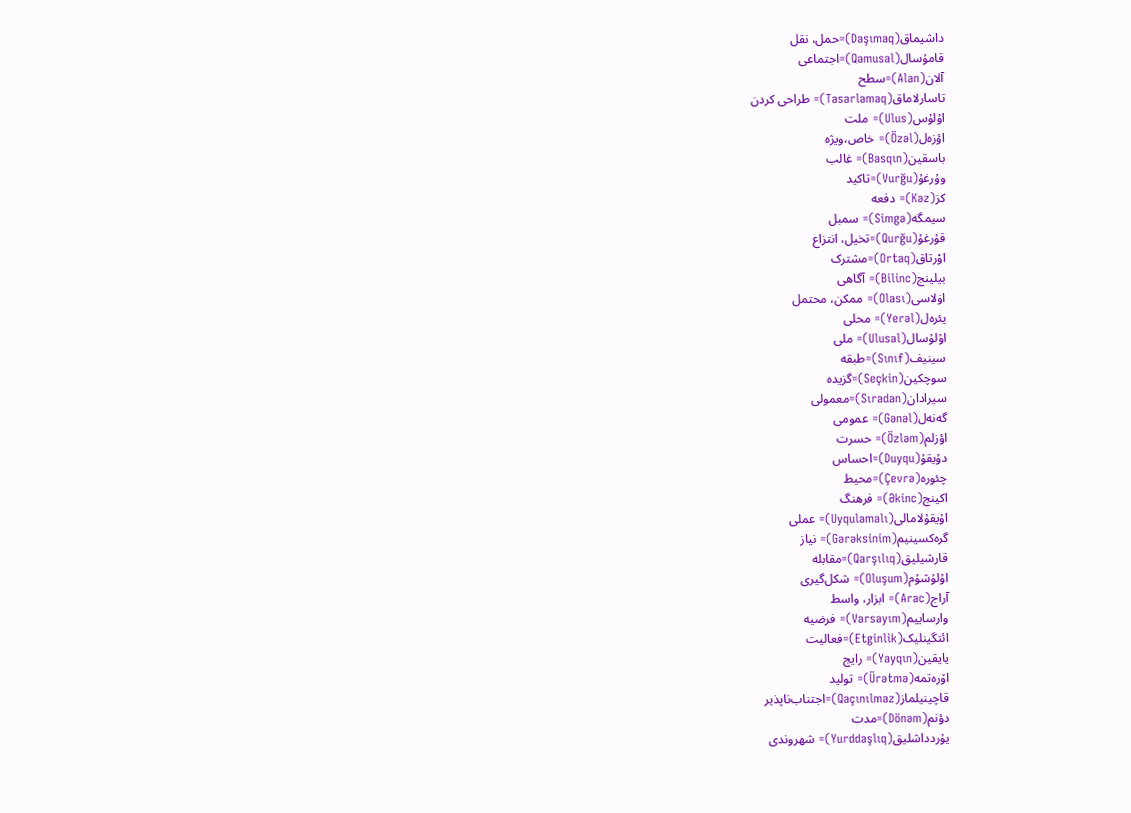داشیماق(Daşımaq)=حمل، نقل
قامۇسال(Qamusal)=اجتماعی
آلان(Alan)=سطح
تاسارلاماق(Tasarlamaq)= طراحی کردن
اۇلۇس(Ulus)= ملت
اؤزه‌ل(Özəl)= خاص،ویژه
باسقین(Basqın)= غالب
وۇرغۇ(Vurğu)=تاکید
کز(Kəz)= دفعه
سیمگه(Simgə)= سمبل
قۇرغۇ(Qurğu)=تخیل، انتزاع
اوْرتاق(Ortaq)=مشترک
بیلینج(Bilinc)= آگاهی
اۏلاسی(Olası)= ممکن، محتمل
یئره‌ل(Yerəl)= محلی
اۇلۇسال(Ulusal)= ملی
سینیف(Sınıf)=طبقه
سوچکین(Seçkin)=گزیده
سیرادان(Sıradan)=معمولی
گه‌نه‌ل(Gənəl)= عمومی
اؤزلم(Özləm)= حسرت
دۇیقۇ(Duyqu)=احساس
چئوره(Çevrə)=محیط
اکینج(Əkinc)= فرهنگ
اۇیقۇلامالی(Uyqulamalı)= عملی
گره‌کسینیم(Gərəksinim)= نیاز
قارشیلیق(Qarşılıq)=مقابله
اۇلۇشۇم(Oluşum)= شکل‌گیری
آراج(Arac)= ابزار، واسط
وارساییم(Varsayım)= فرضیه
ائتگینلیک(Etginlik)=فعالیت
یایقین(Yayqın)= رایج
اۆره‌تمه(Ürətmə)= تولید
قاچینیلماز(Qaçınılmaz)=اجتناب‌ناپذیر
دؤنم(Dönəm)=مدت
یۇردداشلیق(Yurddaşlıq)= شهروندی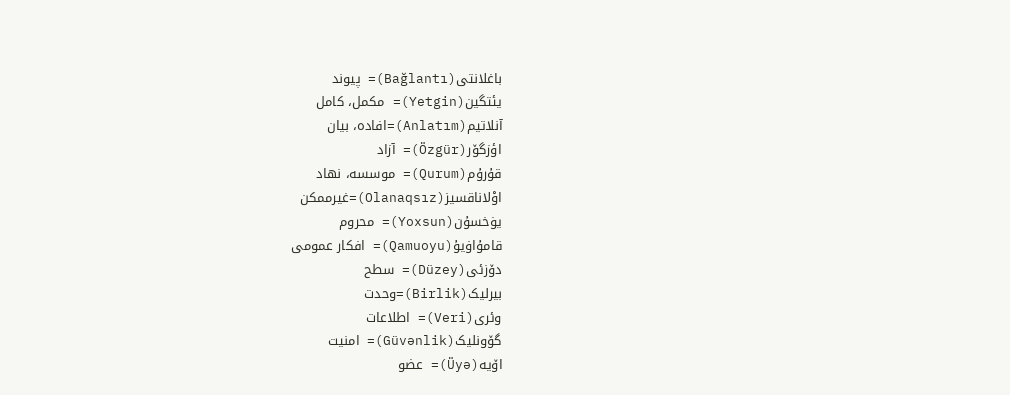باغلانتی(Bağlantı)= پیوند
یئتگین(Yetgin)= مکمل، کامل
آنلاتیم(Anlatım)=افاده، بیان
اؤزگۆر(Özgür)= آزاد
قۇرۇم(Qurum)= موسسه، نهاد
اوْلاناقسیز(Olanaqsız)=غیرممکن
یۏخسۇن(Yoxsun)= محروم
قامۇاۏیۇ(Qamuoyu)= افکار عمومی
دۆزئی(Düzey)= سطح
بیرلیک(Birlik)=وحدت
وئری(Veri)= اطلاعات
گۆونلیک(Güvənlik)= امنیت
اۆیه(Üyə)= عضو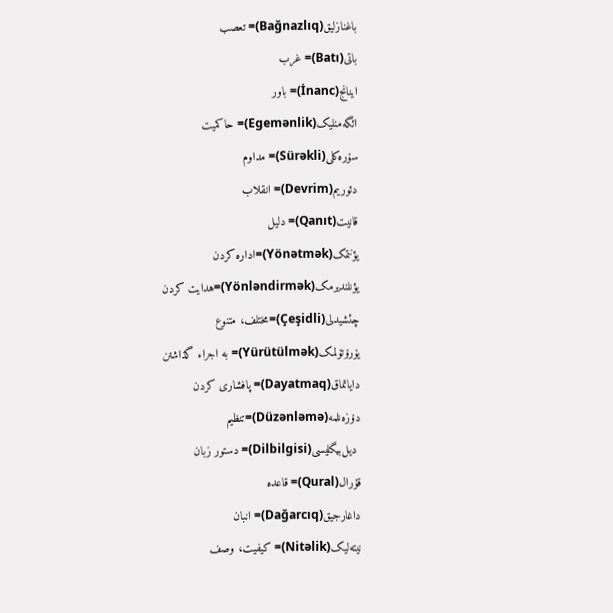باغنازلیق(Bağnazlıq)= تعصب
باتی(Batı)= غرب
اینانج(İnanc)= باور
ائگه‌منلیک(Egemənlik)= حاکمیت
سۆره‌کلی(Sürəkli)= مداوم
دئوریم(Devrim)= انقلاب
قانیت(Qanıt)= دلیل
یؤنتمک(Yönətmək)=اداره کردن
یؤنلندیرمک(Yönləndirmək)=هدایت کردن
چئشیدلی(Çeşidli)=مختلف، متنوع
یۆرۆتۆلمک(Yürütülmək)= به اجراء گذاشتن
دایاتماق(Dayatmaq)= پافشاری کردن
دۆزه‌نلمه(Düzənləmə)=تنظیم
 دیل‌بیگلیسی(Dilbilgisi)= دستور زبان
قۇرال(Qural)= قاعده
داغارجیق(Dağarcıq)= انبان
نیته‌لیک(Nitəlik)= کیفیت، وصف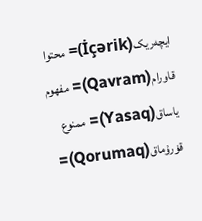ایچه‌ریک(İçərik)= محتوا
قاورام(Qavram)= مفهوم
یاساق(Yasaq)= ممنوع
قۏرۇماق(Qorumaq)=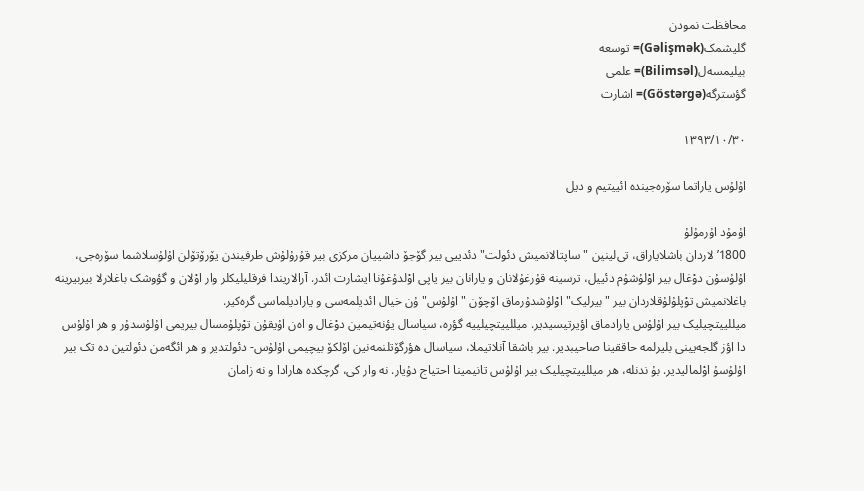محافظت نمودن
گلیشمک(Gəlişmək)= توسعه
بیلیمسه‌ل(Bilimsəl)= علمی
گؤسترگه(Göstərgə)= اشارت

۱۳۹۳/۱۰/۳۰

اۇلۇس یاراتما سۆره‌جینده ائییتیم و دیل‌

اۇمۇد اۇرمۇلۇ
1800’لاردان باشلایاراق، تی‌لینین "ساپتالانمیش دئولت" دئدییی بیر گۆجۆ داشییان مرکزی بیر قۇرۇلۇش طرفیندن یۆرۆتۆلن اۇلۇسلاشما سۆره‌جی، اۇلۇسۇن دوْغال بیر اوْلۇشۇم دئییل، ترسینه قۇرغۇلانان و یارانان بیر یاپی اوْلدۇغۇنا ایشارت ائدر. آرالاریندا فرقلیلیکلر وار اوْلان و گؤوشک باغلارلا بیربیرینه باغلانمیش توْپلۇلۇقلاردان بیر "بیرلیک" اوْلۇشدۇرماق اۆچۆن "اۇلۇس"ۇن خیال ائدیلمه‌سی و یارادیلماسی گره‌کیر.
میللییتچیلیک بیر اۇلۇس یارادماق اؤیرتیسیدیر. میللییتچیلییه گؤره، سیاسال یؤنه‌تیمین دوْغال و ا‌ه‌ن اۇیقۇن توْپلۇمسال بیریمی اۇلۇسدۇر و هر اۇلۇس دا اؤز گلجه‌یینی بلیرلمه حاققینا صاحیبدیر. بیر باشقا آنلاتیملا، سیاسال هؤرگۆتلنمه‌نین اۆلکۆ بیچیمی اۇلۇس- دئولتدیر و هر ائگه‌من دئولتین ده تک بیر اۇلۇسۇ اوْلمالیدیر. بۇ ندنله، هر میللییتچیلیک بیر اۇلۇس تانیمینا احتیاج دۇیار. نه وار کی، گرچکده هارادا و نه زامان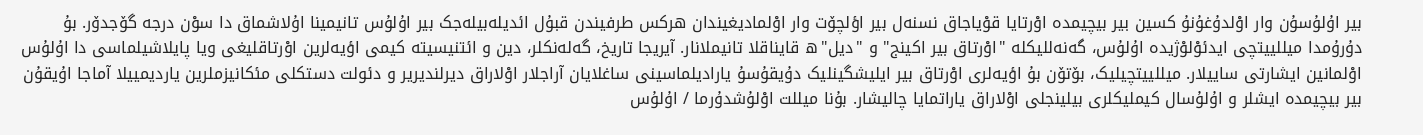بیر اۇلۇسۇن وار اوْلدۇغۇنۇ کسین بیر بیچیمده اوْرتایا قوْیاجاق نسنه‌ل بیر اؤلچۆت وار اوْلمادیغیندان هرکس طرفیندن قبۇل ائدیله‌بیله‌جک بیر اۇلۇس تانیمینا اۇلاشماق دا سوْن درجه گۆجدۆر. بۇ دۇرۇمدا میللییتچی ایدئوْلوْژیده اۇلۇس، گه‌نه‌للیکله "اوْرتاق بیر اکینج" و "دیل"ه قایناقلا تانیملانار. آیریجا تاریخ، گه‌له‌نکلر، دین و ائتنیسیته کیمی اؤیه‌لرین اوْرتاقلیغی ویا پایلاشیلماسی دا اۇلۇس اوْلمانین ایشارتی ساییلار. میللییتچیلیک، بۆتۆن بۇ اؤیه‌لری اوْرتاق بیر ایلیشگینلیک دۇیقۇسۇ یارادیلماسینی ساغلایان آراجلار اوْلاراق دیرلندیریر و دئولت دستکلی مئکانیزملرین یاردیمییلا آماجا اۇیقۇن بیر بیچیمده ایشلر و اۇلۇسال کیملیکلری بیلینجلی اوْلاراق یاراتمایا چالیشار. بۇنا میللت اوْلۇشدۇرما / اۇلۇس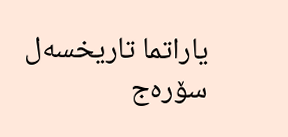یاراتما تاریخسه‌ل سۆره‌ج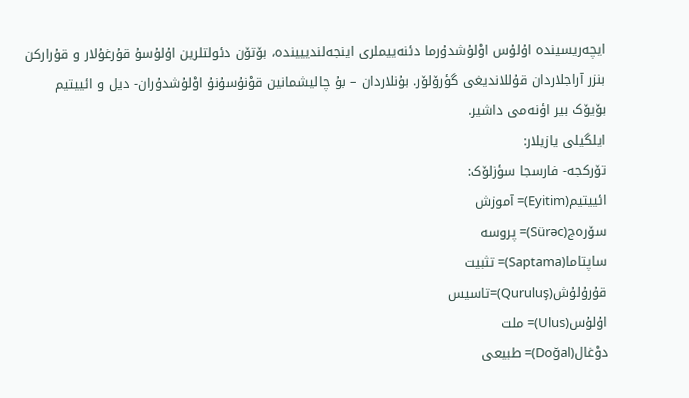ایچه‌ریسینده اۇلۇس اوْلۇشدۇرما دئنه‌ییملری اینجه‌لندییینده، بۆتۆن دئولتلرین اۇلۇسۇ قۇرغۇلار و قۇرارکن بنزر آراجلاردان قۇللاندیغی گؤرۆلۆر. بۇنلاردان – بۇ چالیشمانین قوْنۇسۇنۇ اوْلۇشدۇران- دیل و ائییتیم بۆیۆک بیر اؤنه‌می داشیر.
ایلگیلی یازیلار:
تۆرکجه- فارسجا سؤزلۆک:
ائییتیم(Eyitim)= آموزش
سۆره‌ج(Sürəc)= پروسه
ساپتاما(Saptama)= تثبیت
قۇرۇلۇش(Quruluş)=تاسیس
اۇلۇس(Ulus)= ملت
دوْغال(Doğal)= طبیعی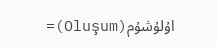اۇلۇشۇم(Oluşum)=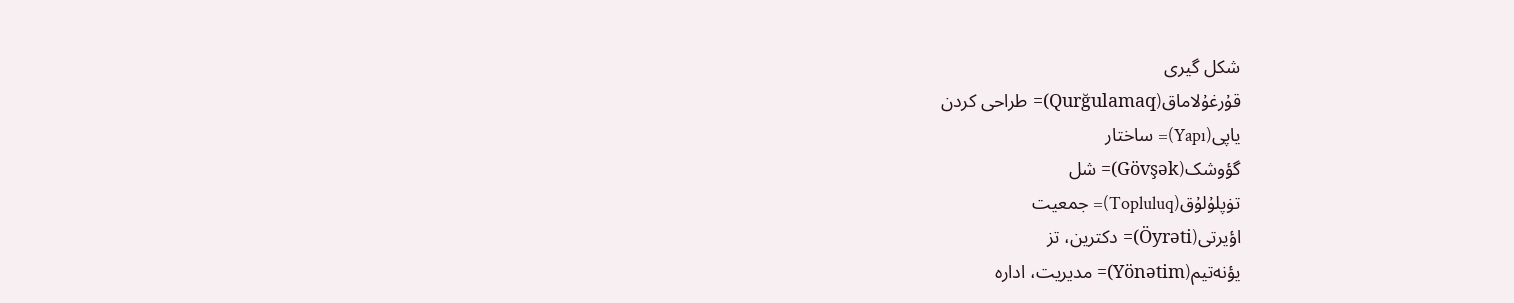شکل گیری
قۇرغۇلاماق(Qurğulamaq)= طراحی کردن
یاپی(Yapı)= ساختار
گؤوشک(Gövşək)= شل
تۏپلۇلۇق(Topluluq)= جمعیت
اؤیرتی(Öyrəti)= دکترین، تز
یؤنه‌تیم(Yönətim)= مدیریت، اداره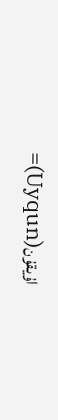اۇیقۇن(Uyqun)=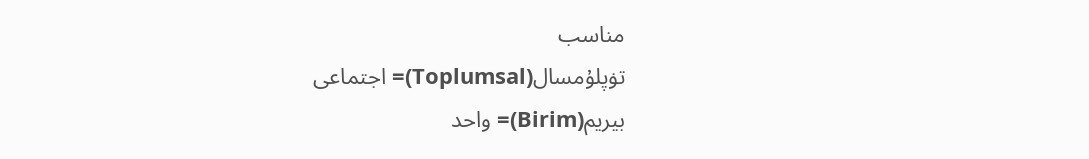مناسب
تۏپلۇمسال(Toplumsal)= اجتماعی
بیریم(Birim)= واحد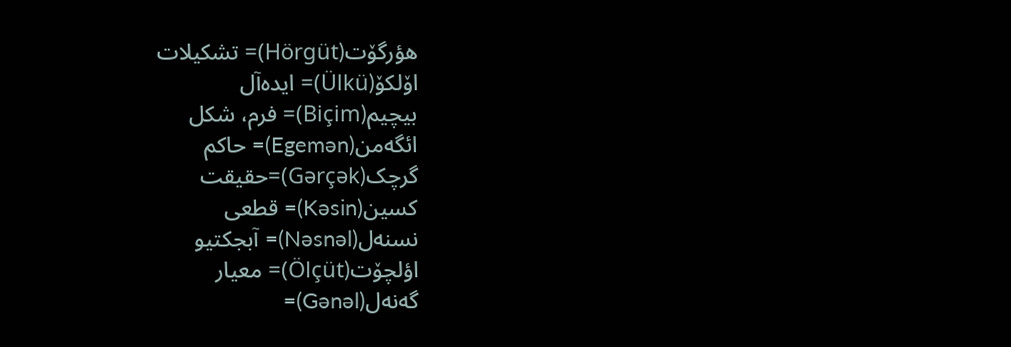هؤرگۆت(Hörgüt)= تشکیلات
اۆلکۆ(Ülkü)= ایده‌آل
بیچیم(Biçim)= فرم، شکل
ائگه‌من(Egemən)= حاکم‌
گرچک(Gərçək)=حقیقت
کسین(Kəsin)= قطعی
نسنه‌ل(Nəsnəl)= آبجکتیو
اؤلچۆت(Ölçüt)= معیار
گه‌نه‌ل(Gənəl)=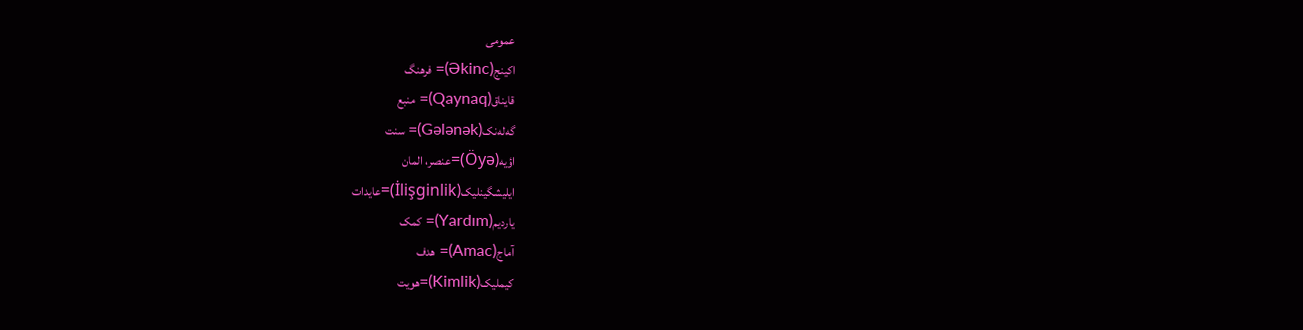عمومی
اکینج(Əkinc)= فرهنگ
قایناق(Qaynaq)= منبع
گه‌له‌نک(Gələnək)= سنت
اؤیه(Öyə)=عنصر، المان
ایلیشگینلیک(İlişginlik)=عایدات
یاردیم(Yardım)= کمک
آماج(Amac)= هدف
کیملیک(Kimlik)=هویت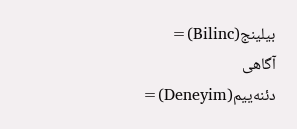بیلینج(Bilinc)= آگاهی
دئنه‌ییم(Deneyim)=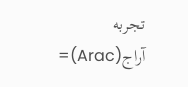تجربه
آراج(Arac)=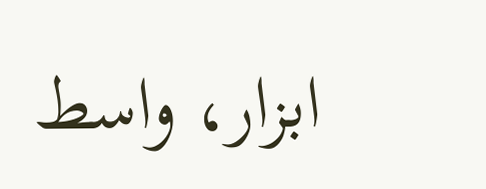ابزار، واسط